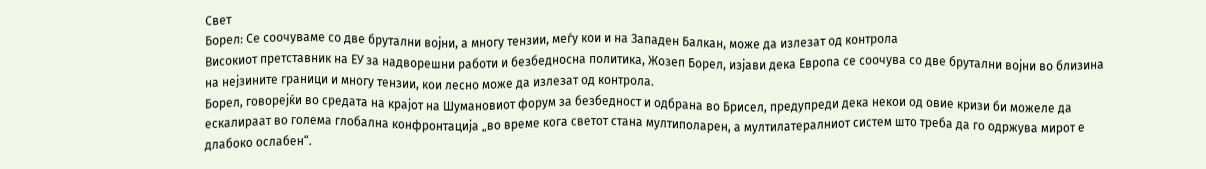Свет
Борел: Се соочуваме со две брутални војни, а многу тензии, меѓу кои и на Западен Балкан, може да излезат од контрола
Високиот претставник на ЕУ за надворешни работи и безбедносна политика, Жозеп Борел, изјави дека Европа се соочува со две брутални војни во близина на нејзините граници и многу тензии, кои лесно може да излезат од контрола.
Борел, говорејќи во средата на крајот на Шумановиот форум за безбедност и одбрана во Брисел, предупреди дека некои од овие кризи би можеле да ескалираат во голема глобална конфронтација „во време кога светот стана мултиполарен, а мултилатералниот систем што треба да го одржува мирот е длабоко ослабен“.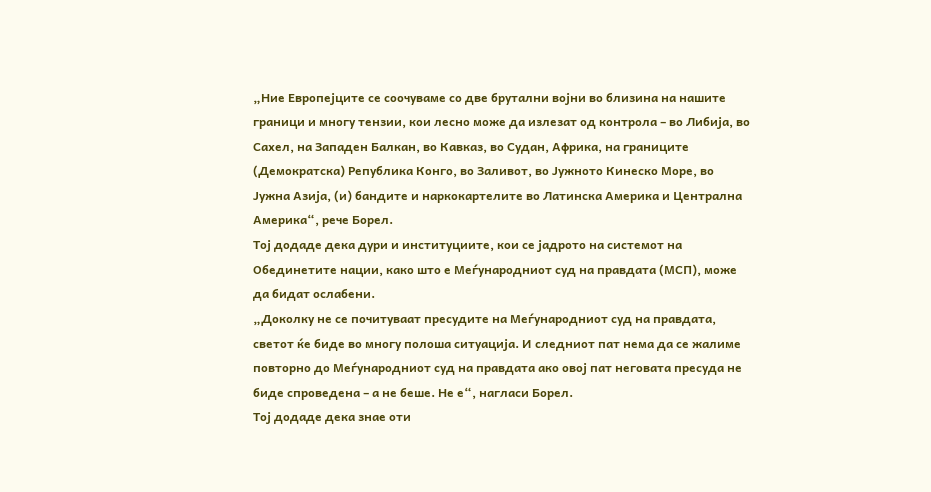„Ние Европејците се соочуваме со две брутални војни во близина на нашите граници и многу тензии, кои лесно може да излезат од контрола – во Либија, во Сахел, на Западен Балкан, во Кавказ, во Судан, Африка, на границите (Демократска) Република Конго, во Заливот, во Јужното Кинеско Море, во Јужна Азија, (и) бандите и наркокартелите во Латинска Америка и Централна Америка“, рече Борел.
Тој додаде дека дури и институциите, кои се јадрото на системот на Обединетите нации, како што е Меѓународниот суд на правдата (МСП), може да бидат ослабени.
„Доколку не се почитуваат пресудите на Меѓународниот суд на правдата, светот ќе биде во многу полоша ситуација. И следниот пат нема да се жалиме повторно до Меѓународниот суд на правдата ако овој пат неговата пресуда не биде спроведена – а не беше. Не е“, нагласи Борел.
Тој додаде дека знае оти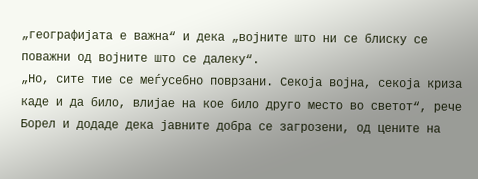„географијата е важна“ и дека „војните што ни се блиску се поважни од војните што се далеку“.
„Но, сите тие се меѓусебно поврзани. Секоја војна, секоја криза каде и да било, влијае на кое било друго место во светот“, рече Борел и додаде дека јавните добра се загрозени, од цените на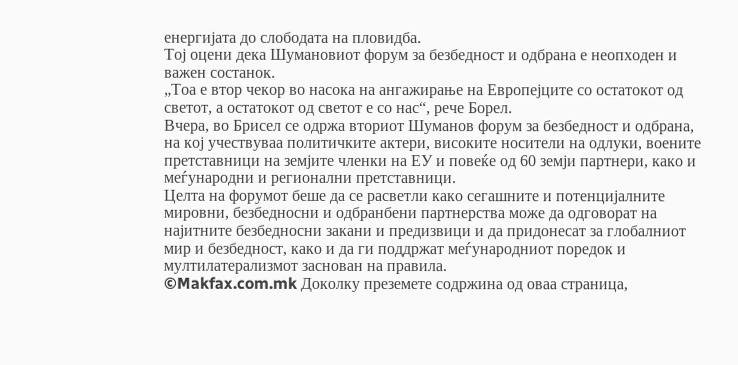енергијата до слободата на пловидба.
Тој оцени дека Шумановиот форум за безбедност и одбрана е неопходен и важен состанок.
„Тоа е втор чекор во насока на ангажирање на Европејците со остатокот од светот, а остатокот од светот е со нас“, рече Борел.
Вчера, во Брисел се одржа вториот Шуманов форум за безбедност и одбрана, на кој учествуваа политичките актери, високите носители на одлуки, воените претставници на земјите членки на ЕУ и повеќе од 60 земји партнери, како и меѓународни и регионални претставници.
Целта на форумот беше да се расветли како сегашните и потенцијалните мировни, безбедносни и одбранбени партнерства може да одговорат на најитните безбедносни закани и предизвици и да придонесат за глобалниот мир и безбедност, како и да ги поддржат меѓународниот поредок и мултилатерализмот заснован на правила.
©Makfax.com.mk Доколку преземете содржина од оваа страница,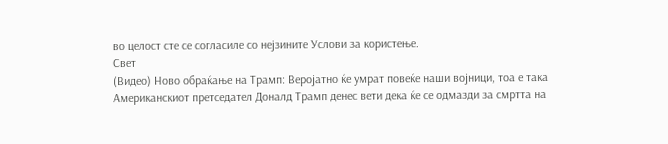во целост сте се согласиле со нејзините Услови за користење.
Свет
(Видео) Ново обраќање на Трамп: Веројатно ќе умрат повеќе наши војници, тоа е така
Американскиот претседател Доналд Трамп денес вети дека ќе се одмазди за смртта на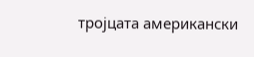тројцата американски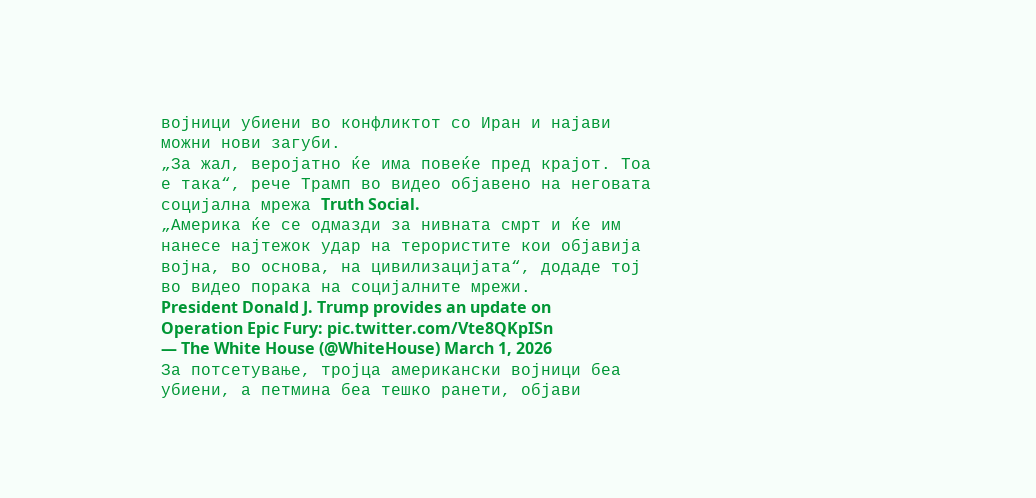војници убиени во конфликтот со Иран и најави можни нови загуби.
„За жал, веројатно ќе има повеќе пред крајот. Тоа е така“, рече Трамп во видео објавено на неговата социјална мрежа Truth Social.
„Америка ќе се одмазди за нивната смрт и ќе им нанесе најтежок удар на терористите кои објавија војна, во основа, на цивилизацијата“, додаде тој во видео порака на социјалните мрежи.
President Donald J. Trump provides an update on Operation Epic Fury: pic.twitter.com/Vte8QKpISn
— The White House (@WhiteHouse) March 1, 2026
За потсетување, тројца американски војници беа убиени, а петмина беа тешко ранети, објави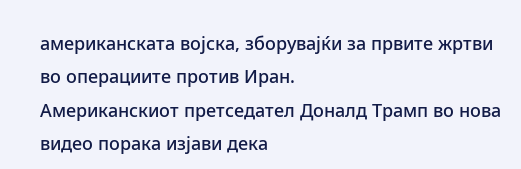американската војска, зборувајќи за првите жртви во операциите против Иран.
Американскиот претседател Доналд Трамп во нова видео порака изјави дека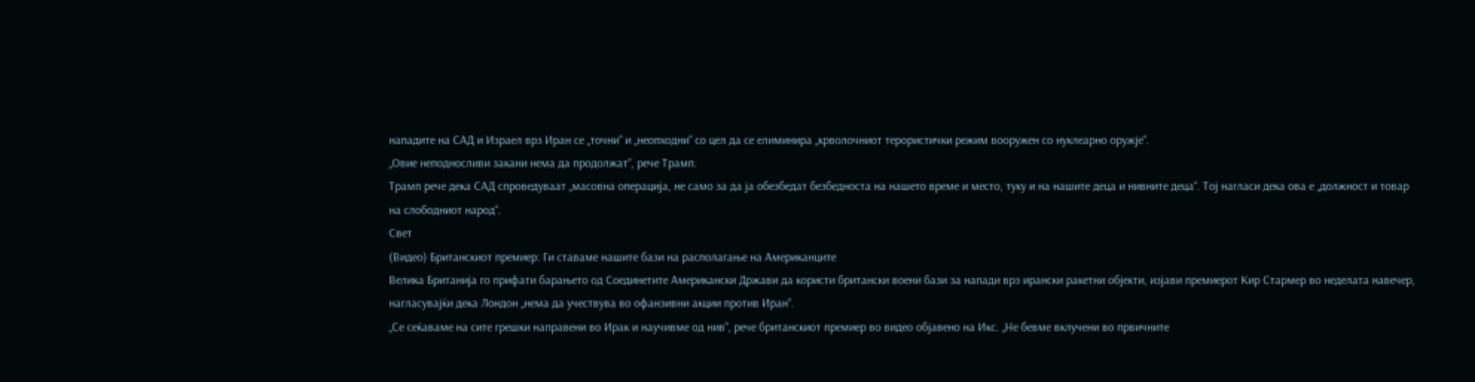нападите на САД и Израел врз Иран се „точни“ и „неопходни“ со цел да се елиминира „крволочниот терористички режим вооружен со нуклеарно оружје“.
„Овие неподносливи закани нема да продолжат“, рече Трамп.
Трамп рече дека САД спроведуваат „масовна операција, не само за да ја обезбедат безбедноста на нашето време и место, туку и на нашите деца и нивните деца“. Тој нагласи дека ова е „должност и товар на слободниот народ“.
Свет
(Видео) Британскиот премиер: Ги ставаме нашите бази на располагање на Американците
Велика Британија го прифати барањето од Соединетите Американски Држави да користи британски воени бази за напади врз ирански ракетни објекти, изјави премиерот Кир Стармер во неделата навечер, нагласувајќи дека Лондон „нема да учествува во офанзивни акции против Иран“.
„Се сеќаваме на сите грешки направени во Ирак и научивме од нив“, рече британскиот премиер во видео објавено на Икс. „Не бевме вклучени во првичните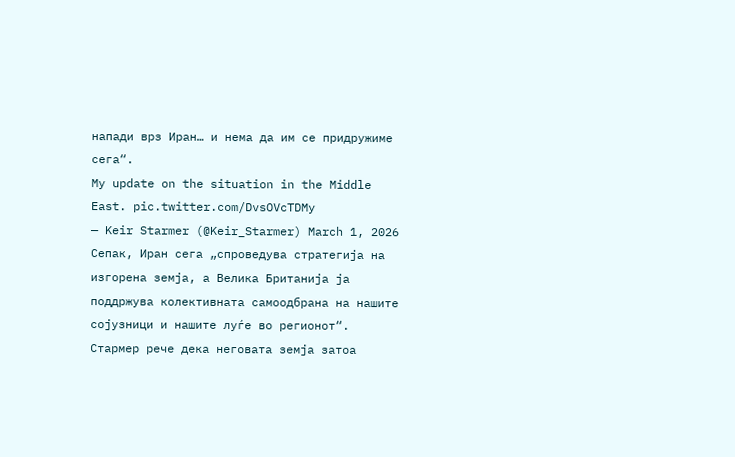напади врз Иран… и нема да им се придружиме сега“.
My update on the situation in the Middle East. pic.twitter.com/DvsOVcTDMy
— Keir Starmer (@Keir_Starmer) March 1, 2026
Сепак, Иран сега „спроведува стратегија на изгорена земја, а Велика Британија ја поддржува колективната самоодбрана на нашите сојузници и нашите луѓе во регионот“.
Стармер рече дека неговата земја затоа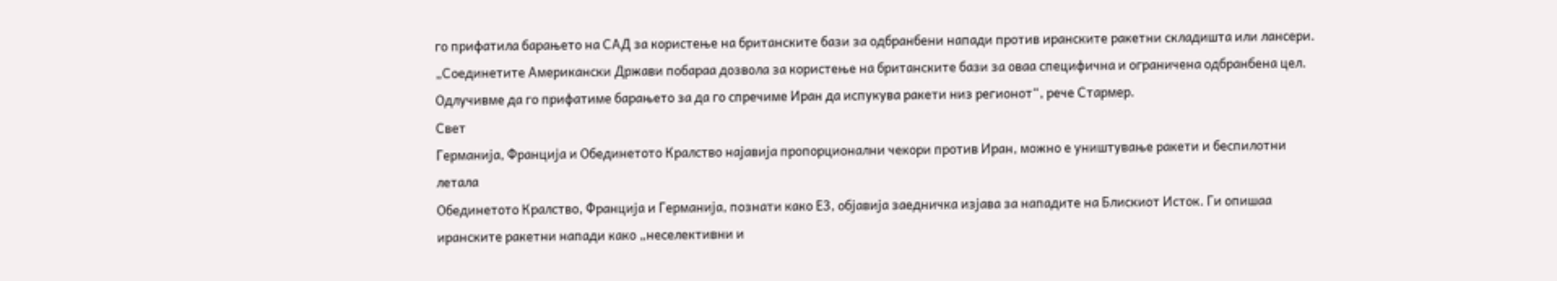го прифатила барањето на САД за користење на британските бази за одбранбени напади против иранските ракетни складишта или лансери.
„Соединетите Американски Држави побараа дозвола за користење на британските бази за оваа специфична и ограничена одбранбена цел. Одлучивме да го прифатиме барањето за да го спречиме Иран да испукува ракети низ регионот“, рече Стармер.
Свет
Германија, Франција и Обединетото Кралство најавија пропорционални чекори против Иран, можно е уништување ракети и беспилотни летала
Обединетото Кралство, Франција и Германија, познати како Е3, објавија заедничка изјава за нападите на Блискиот Исток. Ги опишаа иранските ракетни напади како „неселективни и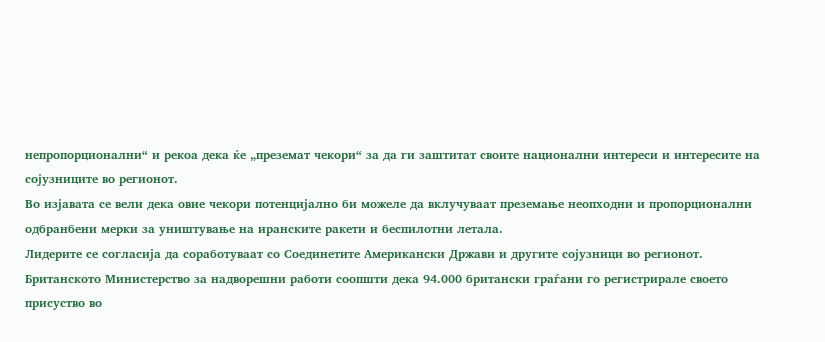непропорционални“ и рекоа дека ќе „преземат чекори“ за да ги заштитат своите национални интереси и интересите на сојузниците во регионот.
Во изјавата се вели дека овие чекори потенцијално би можеле да вклучуваат преземање неопходни и пропорционални одбранбени мерки за уништување на иранските ракети и беспилотни летала.
Лидерите се согласија да соработуваат со Соединетите Американски Држави и другите сојузници во регионот.
Британското Министерство за надворешни работи соопшти дека 94.000 британски граѓани го регистрирале своето присуство во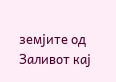земјите од Заливот кај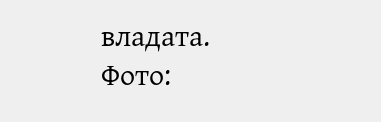владата.
Фото: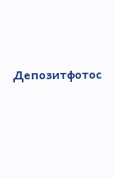Депозитфотос